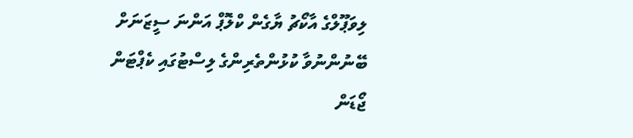ލިވަޕޫލްގެ އާކޯޗު ޔާގެން ކްލޮޕް އަންނަ ސީޒަނަށް ބޭނުންނުވާ ކުޅުންތެރިންގެ ލިސްޓުގައި ކެޕްޓަން ޖޯޑަން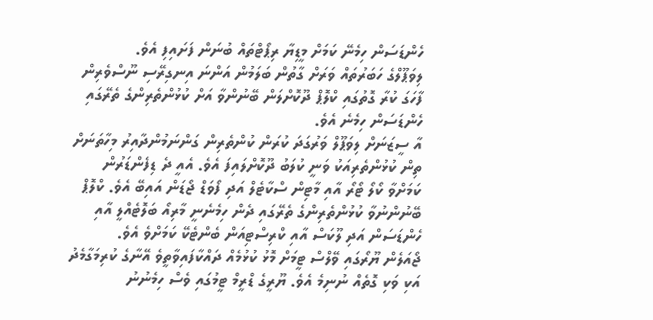ހެންޑަސަން ހިމެނޭ ކަމަށް މީޑިޔާ ރިޕޯޓްތައް ބުނަން ފަށައިފި އެވެ.
ލިވަޕޫލްގެ ހަބަރުތައް ވަރަށް ގާތުން ބަލަމުން އަންނަ އިނގިރޭސި ނޫސްވެރިން ފާހަގަ ކުރާ ގޮތުގައި ކްލޮޕް ދޫކޮށްލަން ބޭނުންވާ އަށް ކުޅުންތެރިންގެ ތެރޭގައި ހެންޑަސަން ހިމެނެ އެވެ.
އާ ސީޒަނަށް ލިވަޕޫލް ވަރުގަދަ ކުރަން ކުންތެރިން ގަންނަމުންދާއިރު މިހާތަނަށް ތިން ކުޅުންތެރިއަކު ވަނީ ކުލަބު ދޫކޮށްލައިފަ އެވެ. އެއީ ދެ ޑިފެންޑަރުން ކަމަށްވާ ކޯލޯ ޓޯރޯ އާއި މާޓިން ސްކާޓެލް އަދި ފޯވަޑް ޖޯޑަން އައިބޭ އެވެ. ކްލޮޕް ބޭނުންނުވާ ކުޅުންތެރިންގެ ތެރޭގައި ދެން ހިމެނެނީ މާރިއޯ ބަލޮޓެއްލީ އާއި ހެންޑަސަން އަދި ލޫކަސް އާއި ކްރިސްޓިއަން ބެންޓެކޭ ކަމަށްވެ އެވެ.
ޖޯއަލެން ޔޫރޯގައި ވޭލްސް ޓީމަށް މޮޅު ކުޅުމެއް ދައްކާފައިވާތީވެ އޭނާގެ ކުރިމަގާމެދު އަކި ވަކި ގޮތެއް ނުނިމެ އެވެ. ޔޫރީގެ ޑްރީމް ޓީމުގައި ވެސް ހިމެނުނު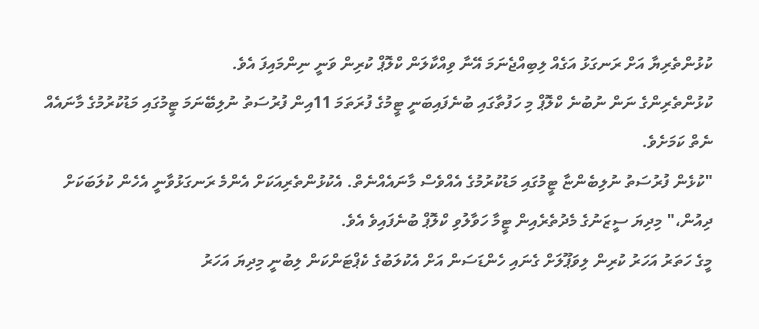ކުޅުންތެރިޔާ އަށް ރަނގަޅު އަގެއް ލިބިއްޖެނަމަ އޭނާ ވިއްކާލަން ކްލޮޕް ކުރިން ވަނީ ނިންމައިފަ އެވެ.
ކުޅުންތެރިންގެ ނަން ނުބުނެ ކްލޮޕް މި ހަފުތާގައި ބުނެފައިބަނީ ޓީމުގެ ފުރަތަމަ 11އިން ފުރުސަތު ނުލިބޭނަމަ ޓީމުގައި މަޑުކުރުމުގެ މާނައެއް ނެތް ކަމަށެވެ.
"ކުޅެން ފުރުސަތު ނުލިބެންޏާ ޓީމުގައި މަޑުކުރުމުގެ އެއްވެސް މާނައެއްނެތް. އެކުޅުންތެރިއަކަށް އެންމެ ރަނގަޅުވާނީ އެހެން ކުލަބަކަށް ދިއުން،" މިދިޔަ ސީޒަނުގެ މެދުތެރެއިން ޓީމާ ހަވާލުވި ކްލޮޕް ބުނެފައިވެ އެވެ.
މީގެ ހަތަރު އަހަރު ކުރިން ލިވަޕޫލަށް ގެނައި ހެންޑަސަން އަށް އެކުލަބުގެ ކެޕްޓަންކަން ލިބުނީ މިދިޔަ އަހަރު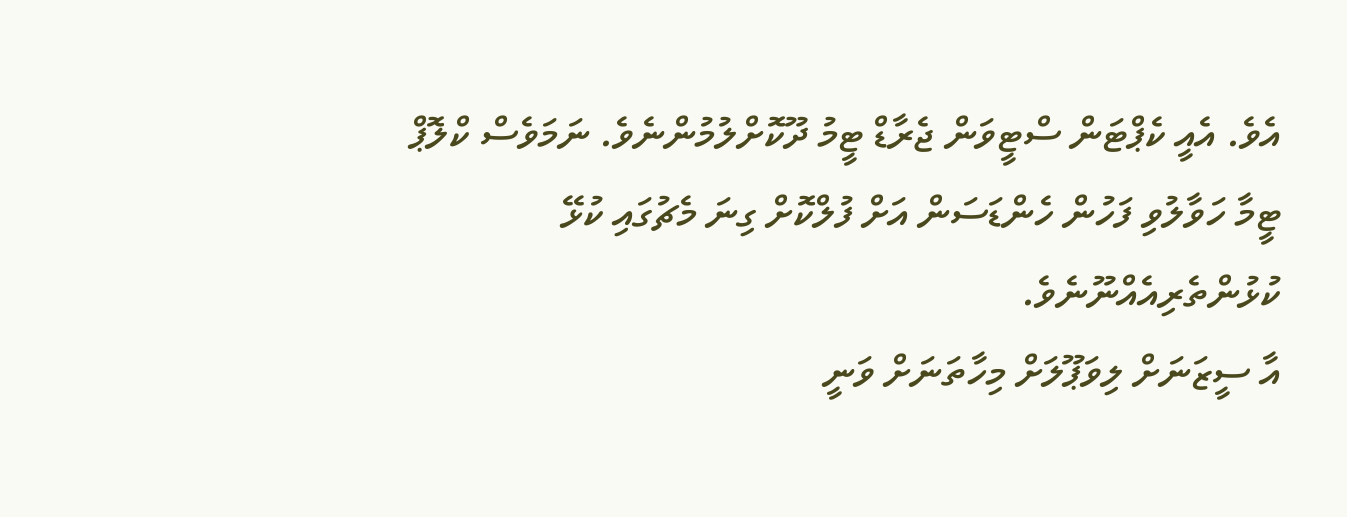އެވެ. އެއީ ކެޕްޓަން ސްޓީވަން ޖެރާޑް ޓީމު ދޫކޮށްލުމުންނެވެ. ނަމަވެސް ކްލޮޕް ޓީމާ ހަވާލުވި ފަހުން ހެންޑަސަން އަށް ފުލްކޮށް ގިނަ މެޗުގައި ކުޅޭ ކުޅުންތެރިއެއްނޫނެވެ.
އާ ސީޒަނަށް ލިވަޕޫލަށް މިހާތަނަށް ވަނީ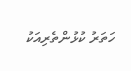ހަތަރު ކުޅުންތެރިއަކު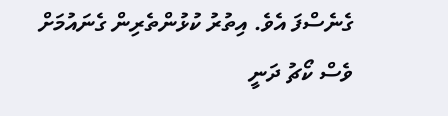ގެނެސްފަ އެވެ. އިތުރު ކުޅުންތެރިން ގެނައުމަށް ވެސް ކޯޗު ދަނީ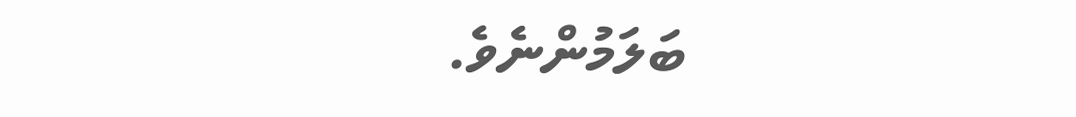ބަލަމުންނެވެ.